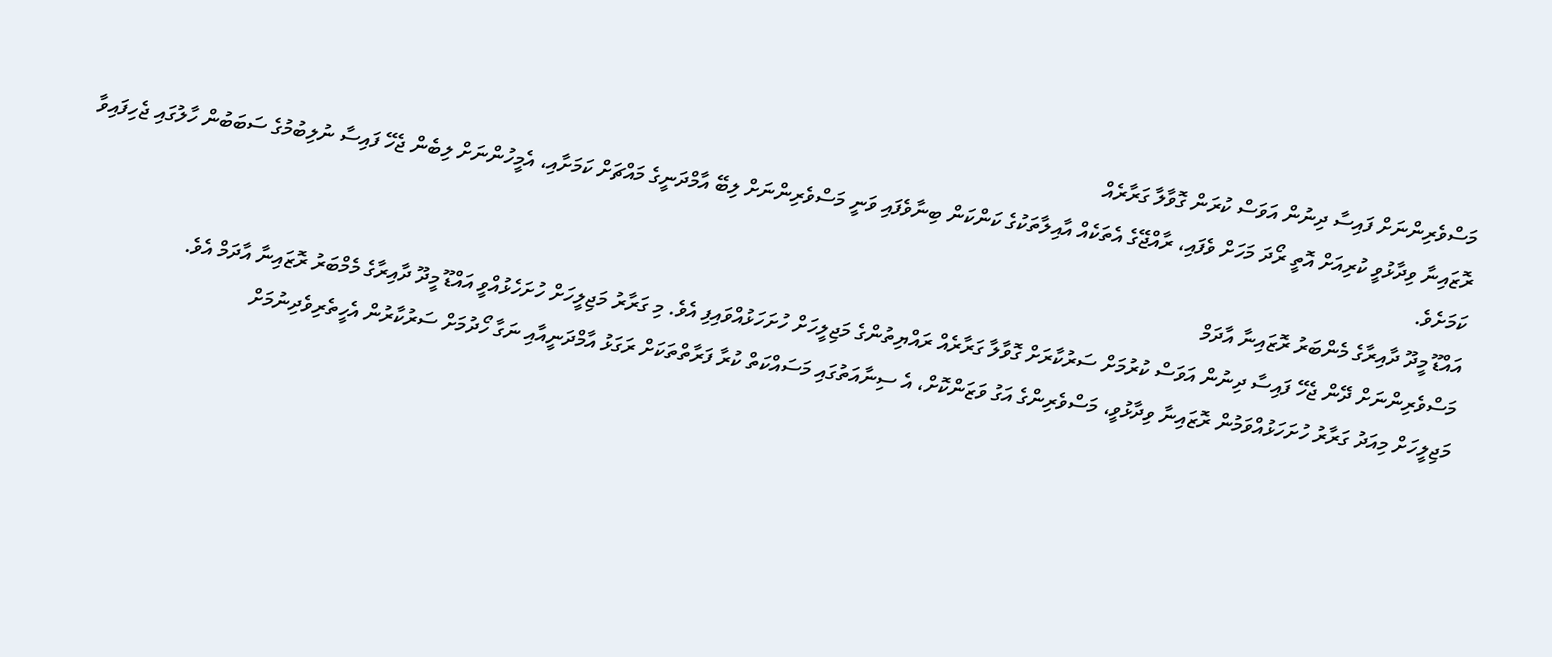މަސްވެރިންނަށް ފައިސާ ދިނުން އަވަސް ކުރަން ގޮވާލާ ގަރާރެއް
ރޮޒައިނާ ވިދާޅުވީ ކުރިއަށް އޮތީ ރޯދަ މަހަށް ވެފައި، ރާއްޖޭގެ އެތަކެއް އާއިލާތަކުގެ ކަންކަން ބިނާވެފައި ވަނީ މަސްވެރިންނަށް ލިބޭ އާމްދަނީގެ މައްޗަށް ކަމަށާއި، އެމީހުންނަށް ލިބެން ޖެހޭ ފައިސާ ނުލިބުމުގެ ސަބަބުން ހާލުގައި ޖެހިފައިވާ ކަމަށެވެ.
އައްޑޫ މީދޫ ދާއިރާގެ މެންބަރު ރޮޒައިނާ އާދަމް
މަސްވެރިންނަށް ދޭން ޖެހޭ ފައިސާ ދިނުން އަވަސް ކުރުމަށް ސަރުކާރަށް ގޮވާލާ ގަރާރެއް ރައްޔިތުންގެ މަޖިލީހަށް ހުށަހަޅުއްވައިފި އެވެ. މި ގަރާރު މަޖިލީހަށް ހުށަހެޅުއްވީ އައްޑޫ މީދޫ ދާއިރާގެ މެމްބަރު ރޮޒައިނާ އާދަމް އެވެ.
މަޖިލީހަށް މިއަދު ގަރާރު ހުށަހަޅުއްވަމުން ރޮޒައިނާ ވިދާޅުވީ، މަސްވެރިންގެ އަގު ވަޒަންކޮށް، އެ ސިނާއަތުގައި މަސައްކަތް ކުރާ ފަރާތްތަކަށް ރަގަޅު އާމްދަނީއާއި ނަގާ ހޯދުމަށް ސަރުކާރުން އެހީތެރިވެދިނުމަށް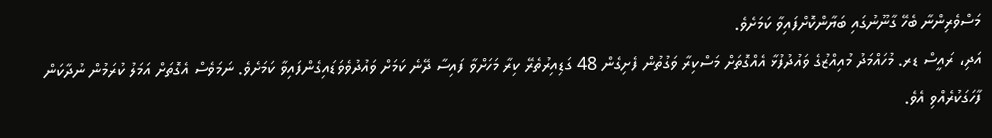މަސްވެރިންނާ ބެހޭ ގާނޫނުގައި ބަޔާންކޮށްފައިވާ ކަމަށެވެ.
އަދި، ރައީސް ޑރ. މުހައްމަދު މުއިއްޒުގެ ވައުދުފުޅާ އެއްގޮތަށް މަސްކިރާ ވަގުތުން ފެށިގެން 48 ގަޑިއިރުތެރޭ ކިރާ މަހަށްވާ ފައިސާ ދޭނެ ކަމަށް ވައުދުވެވަޑައިގެންފައިވާ ކަމަށެވެ. ނަމަވެސް އެގޮތަށް އަމަލު ކުރަމުން ނުދާކަން ފާހަގަކުރެއްވި އެވެ.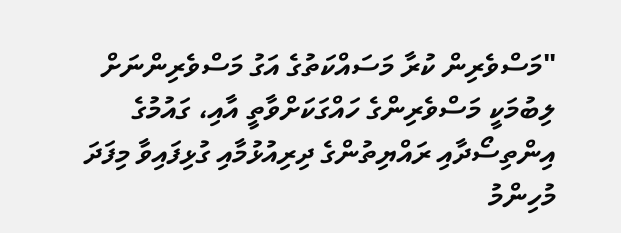"މަސްވެރިން ކުރާ މަސައްކަތުގެ އަގު މަސްވެރިންނަށް ލިބުމަކީ މަސްވެރިންގެ ހައްގަކަށްވާތީ އާއި، ގައުމުގެ އިންތިސޯދާއި ރައްޔިތުންގެ ދިރިއުޅުމާއި ގުޅިފައިވާ މިފަދަ މުހިންމު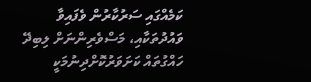ކަމެއްގައި ސަރުކާރުން ވެފައިވާ ވައުދުތަކާއި، މަސްވެރިންނަށް ލިބިދޭ ހައްގުތައް ކަށަވަރުކޮށްދިނުމަކީ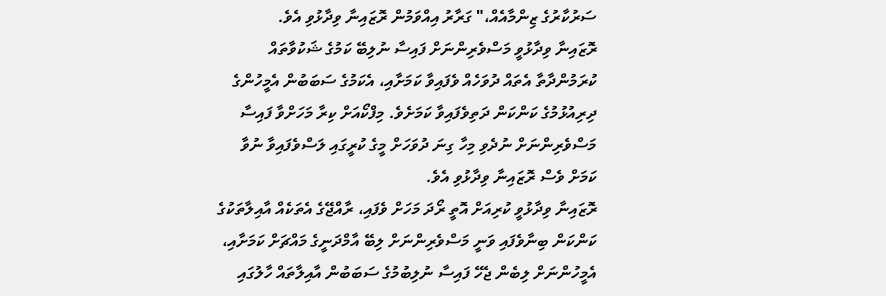ސަރުކާރުގެ ޒިންމާއެއް،" ގަރާރު އިއްވަމުން ރޮޒައިނާ ވިދާޅުވި އެވެ.
ރޮޒައިނާ ވިދާޅުވީ މަސްވެރިންނަށް ފައިސާ ނުލިބޭ ކަމުގެ ޝަކުވާތައް ކުރަމުންދާތާ އެތައް ދުވަހެއް ވެފައިވާ ކަމަށާއި، އެކަމުގެ ސަބަބުން އެމީހުންގެ ދިރިއުޅުމުގެ ކަންކަން ދަތިވެފައިވާ ކަމަށެވެ. މިފްކޯއަށް ކިރާ މަހަށްވާ ފައިސާ މަސްވެރިންނަށް ނުދެވި މިހާ ގިނަ ދުވަހަށް މީގެ ކުރީގައި ލަސްވެފައިވާ ނުވާ ކަމަށް ވެސް ރޮޒައިނާ ވިދާޅުވި އެވެ.
ރޮޒައިނާ ވިދާޅުވީ ކުރިއަށް އޮތީ ރޯދަ މަހަށް ވެފައި، ރާއްޖޭގެ އެތަކެއް އާއިލާތަކުގެ ކަންކަން ބިނާވެފައި ވަނީ މަސްވެރިންނަށް ލިބޭ އާމްދަނީގެ މައްޗަށް ކަމަށާއި، އެމީހުންނަށް ލިބެން ޖެހޭ ފައިސާ ނުލިބުމުގެ ސަބަބުން އާއިލާތައް ހާލުގައި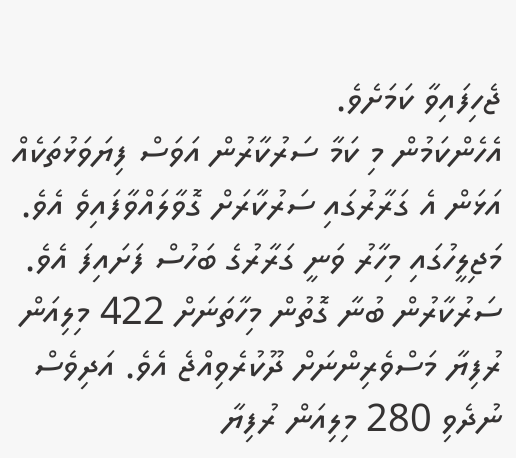ޖެހިފައިވާ ކަމަށެވެ.
އެހެންކަމުން މި ކަމާ ސަރުކާރުން އަވަސް ފިޔަވަޅުތަކެއް އަޅަން އެ ގަރާރުގައި ސަރުކާރަށް ގޮވާލައްވާފައިވެ އެވެ. މަޖިލީހުގައި މިހާރު ވަނީ ގަރާރުގެ ބަހުސް ފަށައިފަ އެވެ.
ސަރުކާރުން ބުނާ ގޮތުން މިހާތަނަށް 422 މިލިއަން ރުފިޔާ މަސްވެރިންނަށް ދޫކުރެވިއްޖެ އެވެ. އަދިވެސް ނުދެވި 280 މިލިއަން ރުފިޔާ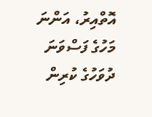އޮތްއިރު، އަންނަ މަހުގެ ފަސްވަނަ ދުވަހުގެ ކުރިން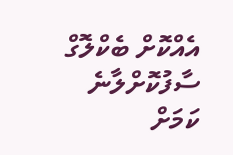އެއްކޮށް ބެކްލޮގް ސާފުކޮށްލާނެ ކަމަށް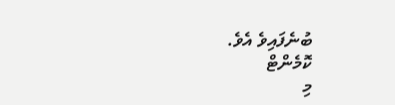ބުނެފައިވެ އެވެ.
ކޮމެންޓް
މި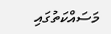މަސައްކަތުގައި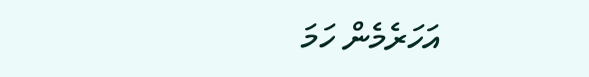އަހަރެމެން ހަމަ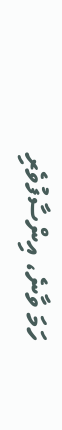ހަމަ ވާނެ، އިންސާފުވެރި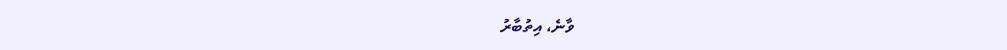ވާނެ، އިތުބާރު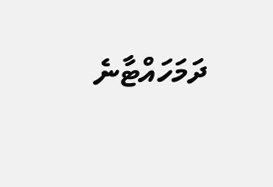ދަމަހައްޓާނެ